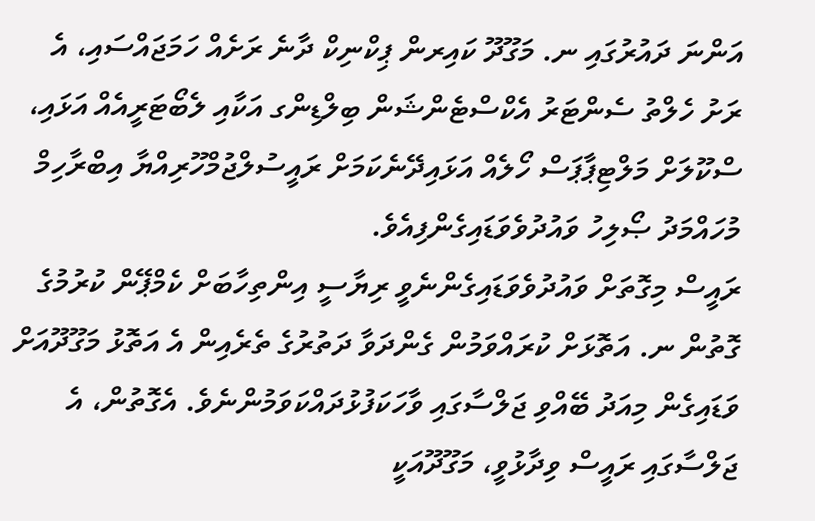އަންނަ ދައުރުގައި ނ. މަގޫދޫ ކައިރން ޕިކްނިކް ދާނެ ރަށެއް ހަމަޖައްސައި، އެ ރަށު ހެލްތު ސެންޓަރު އެކްސްޓެންޝަން ބިލްޑިންގ އަކާއި ލެބޯޓަރީއެއް އަޅައި، ސްކޫލަށް މަލްޓިޕާޕަސް ހޯލެއް އަޅައިދޭނެކަމަށް ރައީސުލްޖުމްހޫރިއްޔާ އިބްރާހިމް މުހައްމަދު ޞޯލިހު ވައުދުވެވަޑައިގެންފިއެވެ.
ރައީސް މިގޮތަށް ވައުދުވެވަޑައިގެންނެވީ ރިޔާސީ އިންތިހާބަށް ކެމްޕޭން ކުރުމުގެ ގޮތުން ނ. އަތޮޅަށް ކުރައްވަމުން ގެންދަވާ ދަތުރުގެ ތެރެއިން އެ އަތޮޅު މަގޫދޫއަށް ވަޑައިގެން މިއަދު ބޭއްވި ޖަލްސާގައި ވާހަކަފުޅުދައްކަވަމުންނެވެ. އެގޮތުން، އެ ޖަލްސާގައި ރައީސް ވިދާޅުވީ، މަގޫދޫއަކީ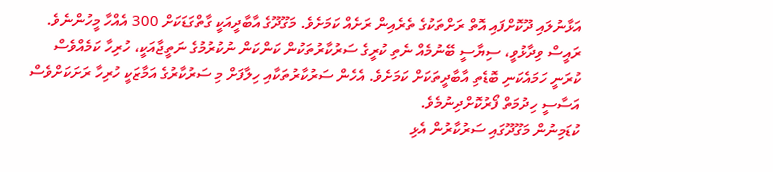އަޅާނުލައި ދޫކޮށްފައި އޮތް ރަށްތަކުގެ ތެރެއިން ރަށެއް ކަމަށެވެ. މަގޫދޫގެ އާބާދީއަކީ ގާތްގަޑަކަށް 300 އެއްހާ މީހުންނެވެ. ރައީސް ވިދާޅުވީ، ސިޔާސީ ބޭނުމެއް ނެތި ކުރީގެ ސަރުކާރުތަކުން ކަންކަން ނުކުރުމުގެ ނަތީޖާއަކީ، ހުރިހާ ކަމެއްވެސް ކުރަނީ ހަމައެކަނި ބޮޑެތި އާބާދީތަކަށް ކަމަށެވެ. އެހެން ސަރުކާރުތަކާއި ހިލާފަށް މި ސަރުކާރުގެ އަމާޒަކީ ހުރިހާ ރަށަކަށްވެސް އަސާސީ ހިދުމަތް ފޯރުކޮށްދިނުމެވެ.
ކުޑަމިނުން މަގޫދޫގައި ސަރުކާރުން އެޅި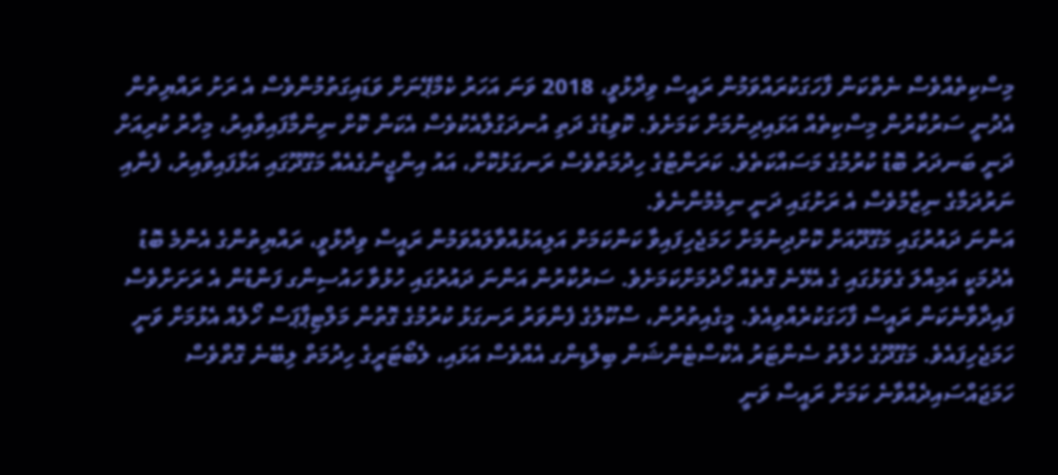މިސްކިތެއްވެސް ނެތްކަން ފާހަގަކުރައްވަމުން ރައީސް ވިދާޅުވީ، 2018 ވަނަ އަހަރު ކެމްޕޭނަށް ވަޑައިގަތުމުންވެސް އެ ރަށު ރައްޔިތުން އެދުނީ ސަރުކާރުން މިސްކިތެއް އަޅައިދިނުމަށް ކަމަށެވެ. ކޮވިޑުގެ ދަތި އުނދަގުލާއެކުވެސް އެކަން ކޮށް ނިންމާފައިވާއިރު، މިހާރު ކުރިއަށް ދަނީ ބަނދަރު ބޮޑު ކުރުމުގެ މަސައްކަތެވެ. ކަރަންޓުގެ ހިދުމަތްވެސް ރަނގަޅުކޮށް، އައު އިންޖީނުގެއެއް މަގޫދޫގައި އަޅާފައިވާއިރު، ފެނާއި ނަރުދަމާގެ ނިޒާމުވެސް އެ ރަށުގައި ދަނީ ނިމެމުންނެވެ.
އަންނަ ދައުރުގައި މަގޫދޫއަށް ކޮށްދިނުމަށް ހަމަޖެހިފައިވާ ކަންކަމަށް އަލިއަޅުއްވާލައްވަމުން ރައީސް ވިދާޅުވީ، ރައްޔިތުންގެ އެންމެ ބޮޑު އެދުމަކީ އަމިއްލަ ގެވަޅުގައި ގެ އެޅޭނެ ގޮތެއް ހޯދުމަށްކަމަށެވެ. ސަރުކާރުން އަންނަ ދައުރުގައި ހުޅުވާ ހައުސިންގ ފަންޑުން އެ ރަށަށްވެސް ފައިދާވާނެކަން ރައީސް ފާހަގަކުރެއްވިއެވެ. މީގެއިތުރުން، ސްކޫލުގެ ފެންވަރު ރަނގަޅު ކުރުމުގެ ގޮތުން މަލްޓިޕާޕަސް ހޯލެއް އެޅުމަށް ވަނީ ހަމަޖެހިފައެވެ. މަގޫދޫގެ ހެލްތު ސެންޓަރު އެކްސްޓެންޝަން ބިލްޑިންގ އެއްވެސް އަޅައި، ލެބޯޓަރީގެ ހިދުމަތް ލިބޭނެ ގޮތްވެސް ހަމަޖައްސައިދެއްވާނެ ކަމަށް ރައީސް ވަނީ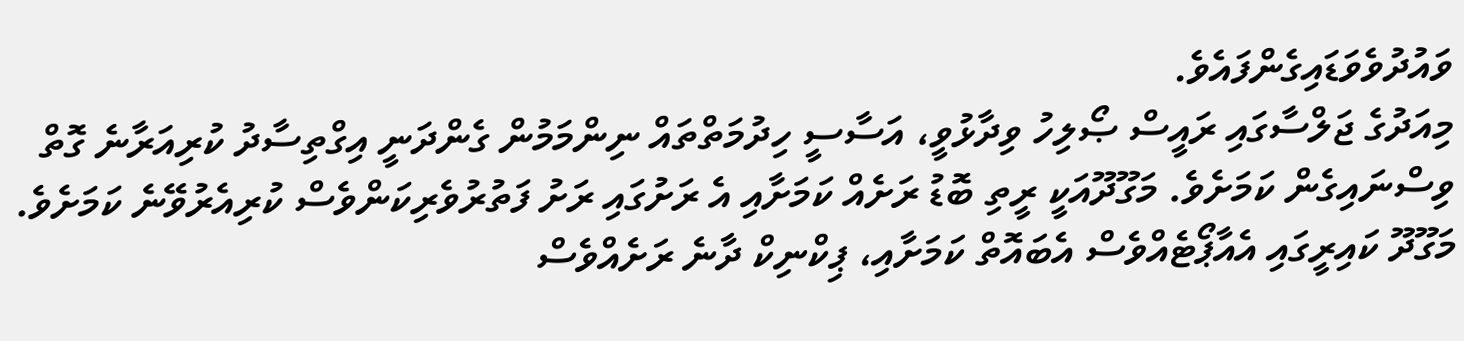ވައުދުވެވަޑައިގެންފައެވެ.
މިއަދުގެ ޖަލްސާގައި ރައީސް ޞޯލިހު ވިދާޅުވީ، އަސާސީ ހިދުމަތްތައް ނިންމަމުން ގެންދަނީ އިގްތިސާދު ކުރިއަރާނެ ގޮތް ވިސްނައިގެން ކަމަށެވެ. މަގޫދޫއަކީ ރީތި ބޮޑު ރަށެއް ކަމަށާއި އެ ރަށުގައި ރަށު ފަތުރުވެރިކަންވެސް ކުރިއެރުވޭނެ ކަމަށެވެ. މަގޫދޫ ކައިރީގައި އެއާޕޯޓެއްވެސް އެބައޮތް ކަމަށާއި، ޕިކްނިކް ދާނެ ރަށެއްވެސް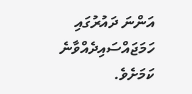އަންނަ ދައުރުގައި ހަމަޖައްސައިދެއްވާނެ ކަމަށެވެ.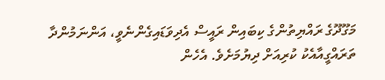މަގޫދޫގެ ރައްޔިތުންގެ ކިބައިން ރައީސް އެދިވަޑައިގެންނެވީ، އަންނަމުންދާ ތަރައްގީއާއެކު ކުރިއަށް ދިޔުމަށެވެ. އެހެން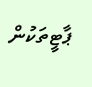ޕާޓީތަކުން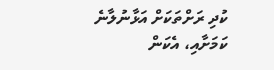ކުދި ރަށްތަކަށް އަޅާނުލާނެ ކަމަށާއި، އެކަން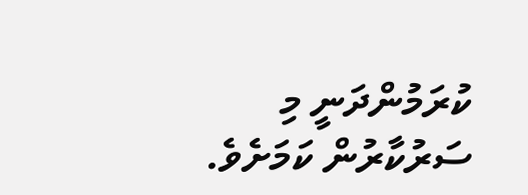ކުރަމުންދަނީ މި ސަރުކާރުން ކަމަށެވެ.